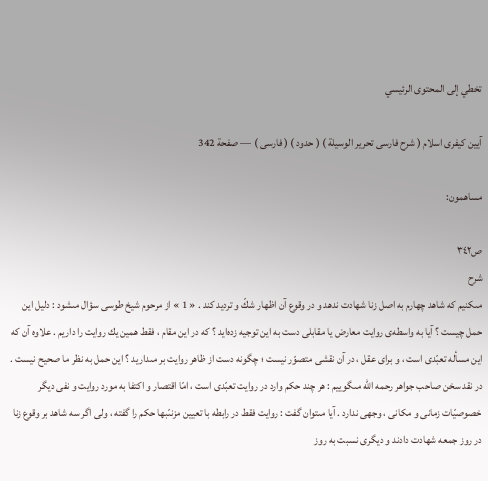تخطي إلى المحتوى الرئيسي

آيين كيفرى اسلام ( شرح فارسى تحرير الوسيلة ) ( حدود ) ( فارسى ) — صفحة 342

مساهمون:

ص٣٤٢
شرح
مىكنيم كه شاهد چهارم به اصل زنا شهادت ندهد و در وقوع آن اظهار شكّ و ترديد كند . « 1 » از مرحوم شيخ طوسى سؤال مىشود : دليل اين حمل چيست ؟ آيا به واسطه‌ى روايت معارض يا مقابلى دست به اين توجيه زده‌ايد ؟ كه در اين مقام ، فقط همين يك روايت را داريم . علاوه آن كه اين مسأله تعبّدى است ، و براى عقل ، در آن نقشى متصوّر نيست ؛ چگونه دست از ظاهر روايت بر مىداريد ؟ اين حمل به نظر ما صحيح نيست . در نقد سخن صاحب جواهر رحمه الله مىگوييم : هر چند حكم وارد در روايت تعبّدى است ، امّا اقتصار و اكتفا به مورد روايت و نفى ديگر خصوصيّات زمانى و مكانى ، وجهى ندارد . آيا مىتوان گفت : روايت فقط در رابطه با تعيين مزنىّبها حكم را گفته ، ولى اگر سه شاهد بر وقوع زنا در روز جمعه شهادت دادند و ديگرى نسبت به روز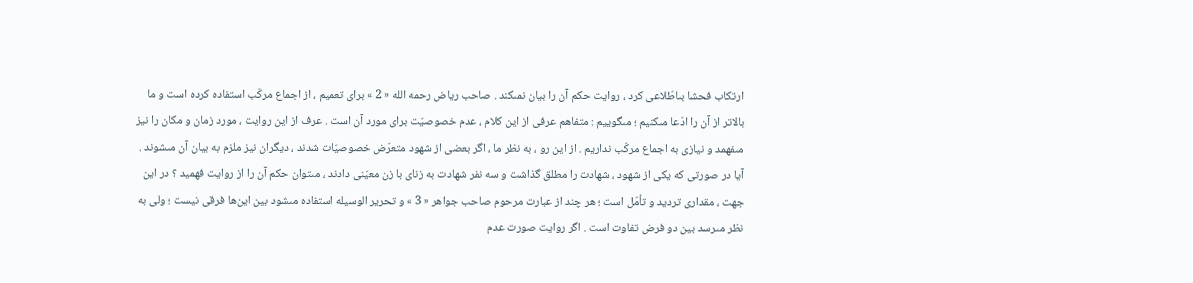ارتكاب فحشا بىاطّلاعى كرد ، روايت حكم آن را بيان نمىكند . صاحب رياض رحمه الله « 2 » براى تعميم ، از اجماع مركّب استفاده كرده است و ما بالاتر از آن را ادّعا مىكنيم ؛ مىگوييم : متفاهم عرفى از اين كلام ، عدم خصوصيّت براى مورد آن است . عرف از اين روايت ، مورد زمان و مكان را نيز مىفهمد و نيازى به اجماع مركّب نداريم . از اين رو ، به نظر ما ، اگر بعضى از شهود متعرّض خصوصيّات شدند ، ديگران نيز ملزم به بيان آن مىشوند . آيا در صورتى كه يكى از شهود ، شهادت را مطلق گذاشت و سه نفر شهادت به زناى با زن معيّنى دادند ، مىتوان حكم آن را از روايت فهميد ؟ در اين جهت ، مقدارى ترديد و تأمّل است ؛ هر چند از عبارت مرحوم صاحب جواهر « 3 » و تحرير الوسيله استفاده مىشود بين اين‌ها فرقى نيست ؛ ولى به نظر مىرسد بين دو فرض تفاوت است . اگر روايت صورت عدم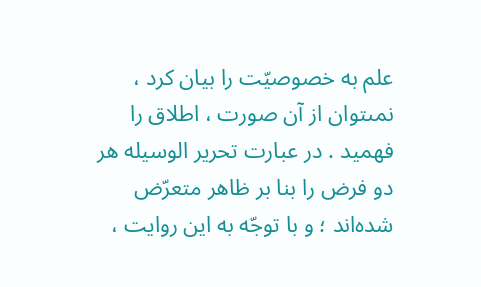علم به خصوصيّت را بيان كرد ، نمىتوان از آن صورت ، اطلاق را فهميد . در عبارت تحرير الوسيله هر دو فرض را بنا بر ظاهر متعرّض شده‌اند ؛ و با توجّه به اين روايت ،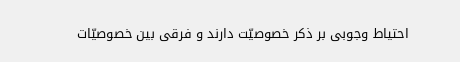احتياط وجوبى بر ذكر خصوصيّت دارند و فرقى بين خصوصيّات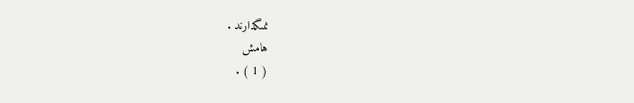نمىگذارند .
هامش
( 1 ) .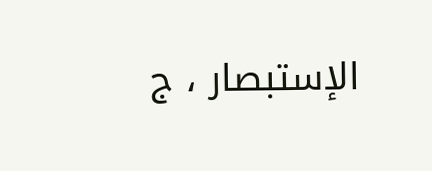الإستبصار ، ج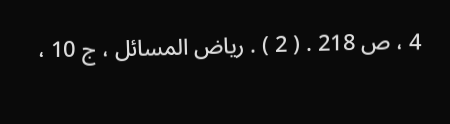4 ، ص 218 . ( 2 ) . رياض المسائل ، ج 10 ،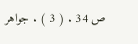ص 34 . ( 3 ) . جواهر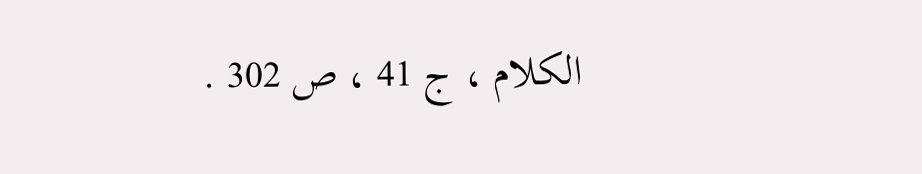الكلام ، ج 41 ، ص 302 .